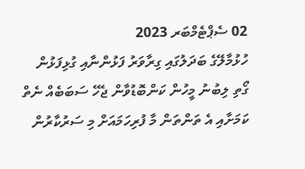02 ސެޕްޓެމްބަރ 2023
ހުޅުމާލޭގެ ބަދަލުގައި ގިރާވަރު ފަޅުންނާއި ގުޅިފަޅުން ގޯތި ލިބުނު މީހުން ކަންބޮޑުވާން ޖެހޭ ސަބަބެއް ނެތް ކަމަށާއި އެ ތަންތަން މާ ފުރިހަމައަށް މި ސަރުކާރުން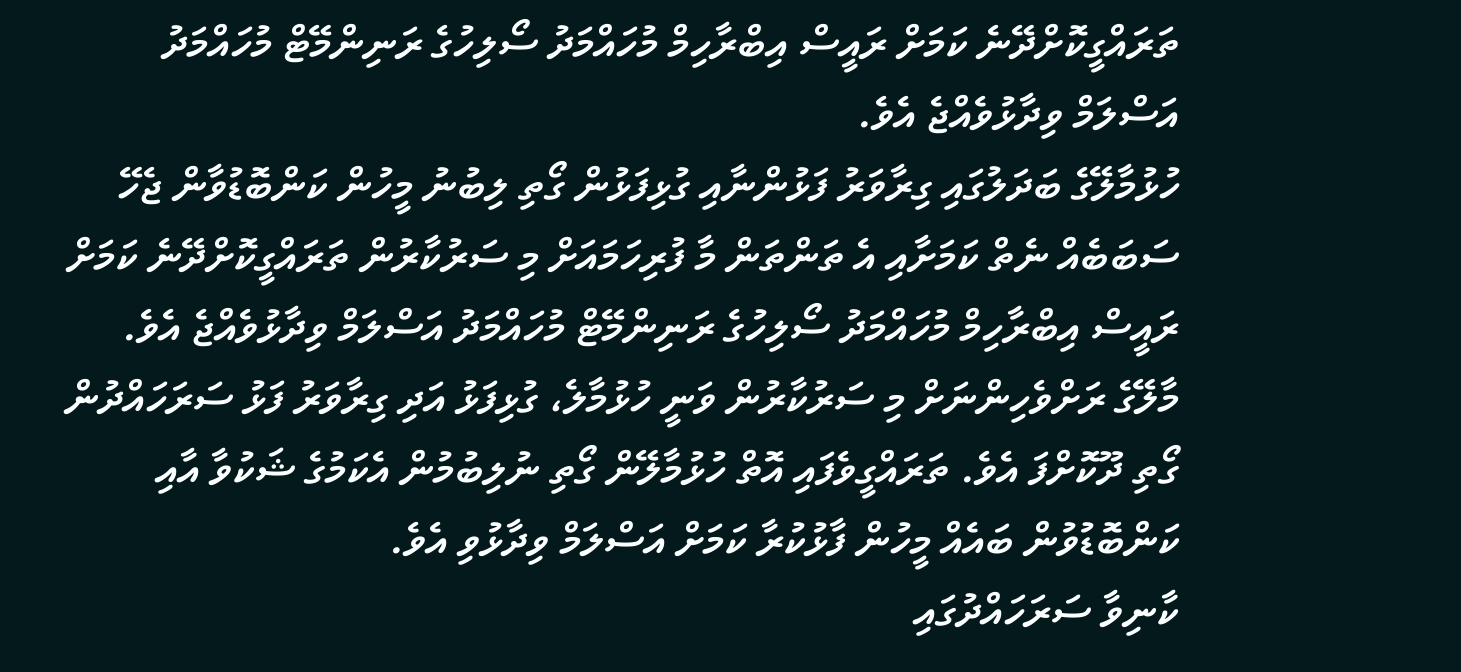ތަރައްގީކޮށްދޭނެ ކަމަށް ރައީސް އިބްރާހިމް މުހައްމަދު ސޯލިހުގެ ރަނިންމޭޓް މުހައްމަދު އަސްލަމް ވިދާޅުވެއްޖެ އެވެ.
ހުޅުމާލޭގެ ބަދަލުގައި ގިރާވަރު ފަޅުންނާއި ގުޅިފަޅުން ގޯތި ލިބުނު މީހުން ކަންބޮޑުވާން ޖެހޭ ސަބަބެއް ނެތް ކަމަށާއި އެ ތަންތަން މާ ފުރިހަމައަށް މި ސަރުކާރުން ތަރައްގީކޮށްދޭނެ ކަމަށް ރައީސް އިބްރާހިމް މުހައްމަދު ސޯލިހުގެ ރަނިންމޭޓް މުހައްމަދު އަސްލަމް ވިދާޅުވެއްޖެ އެވެ.
މާލޭގެ ރަށްވެހިންނަށް މި ސަރުކާރުން ވަނީ ހުޅުމާލެ، ގުޅިފަޅު އަދި ގިރާވަރު ފަޅު ސަރަހައްދުން ގޯތި ދޫކޮށްފަ އެވެ. ތަރައްގީވެފައި އޮތް ހުޅުމާލޭން ގޯތި ނުލިބުމުން އެކަމުގެ ޝަކުވާ އާއި ކަންބޮޑުވުން ބައެއް މީހުން ފާޅުކުރާ ކަމަށް އަސްލަމް ވިދާޅުވި އެވެ.
ކާނިވާ ސަރަހައްދުގައި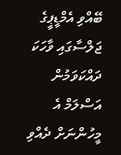ބޭއްވި އެމްޑީޕީގެ ޖަލްސާގައި ވާހަކަ ދައްކަވަމުން އަސްލަމް އެ މީހުންނަށް ދެއްވި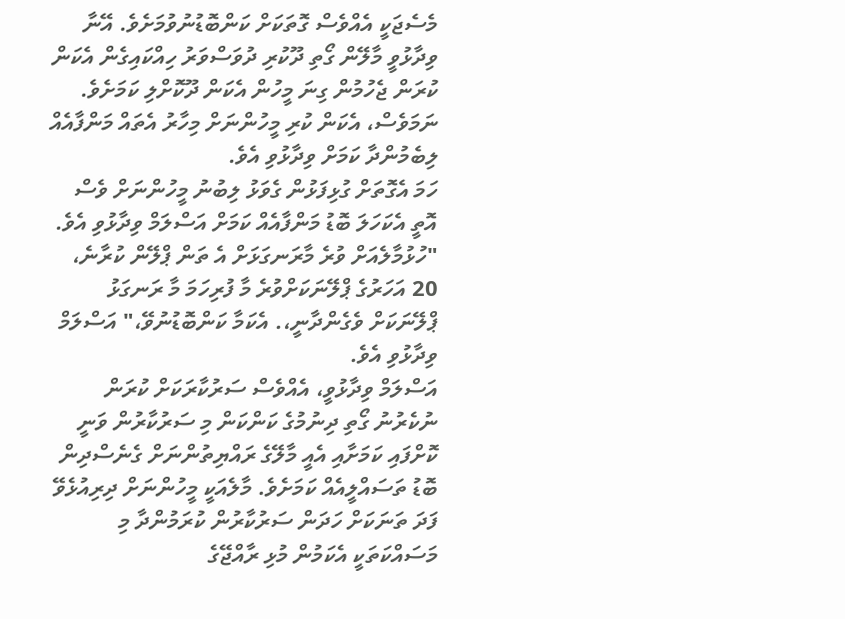މެސެޖަކީ އެއްވެސް ގޮތަކަށް ކަންބޮޑުނުވުމަށެވެ. އޭނާ ވިދާޅުވީ މާލޭން ގޯތި ދޫކުރި ދުވަސްވަރު ހިއްކައިގެން އެކަން ކުރަން ޖެހުމުން ގިނަ މީހުން އެކަން ދޫކޮށްލި ކަމަށެވެ. ނަމަވެސް، އެކަން ކުރި މީހުންނަށް މިހާރު އެތައް މަންފާއެއް ލިބެމުންދާ ކަމަށް ވިދާޅުވި އެވެ.
ހަމަ އެގޮތަށް ގުޅިފަޅުން ގެވަޅު ލިބުނު މީހުންނަށް ވެސް އޮތީ އެކަހަލަ ބޮޑު މަންފާއެއް ކަމަށް އަސްލަމް ވިދާޅުވި އެވެ.
"ހުޅުމާލެއަށް ވުރެ މާރަނގަޅަށް އެ ތަން ޕްލޭން ކުރާނެ، 20 އަހަރުގެ ޕްލޭނަކަށްވުރެ މާ ފުރިހަމަ މާ ރަނގަޅު ޕްލޭނަކަށް ވެގެންދާނީ،. އެކަމާ ކަންބޮޑުނުވޭ،" އަސްލަމް ވިދާޅުވި އެވެ.
އަސްލަމް ވިދާޅުވީ، އެއްވެސް ސަރުކާރަކަށް ކުރަން ނުކެރުނު ގޯތި ދިނުމުގެ ކަންކަން މި ސަރުކާރުން ވަނީ ކޮށްފައި ކަމަށާއި އެއީ މާލޭގެ ރައްޔިތުންނަށް ގެނެސްދިން ބޮޑު ތަސައްލީއެއް ކަމަށެވެ. މާލެއަކީ މީހުންނަށް ދިރިއުޅެވޭ ފަދަ ތަނަކަށް ހަދަން ސަރުކާރުން ކުރަމުންދާ މި މަސައްކަތަކީ އެކަމުން މުޅި ރާއްޖޭގެ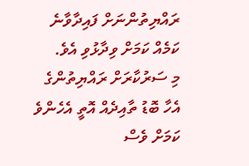ރައްޔިތުންނަށް ފައިދާވާނެ ކަމެއް ކަމަށް ވިދާޅުވި އެވެ.
މި ސަރުކާރަށް ރައްޔިތުންގެ އެހާ ބޮޑު ތާއިދެއް އޮތީ އެހެންވެ ކަމަށް ވެސް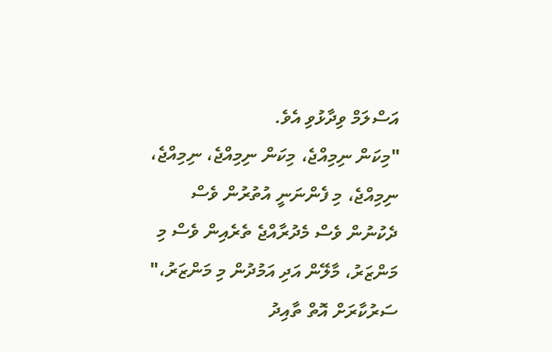އަސްލަމް ވިދާޅުވި އެވެ.
"މިކަން ނިމިއްޖެ، މިކަން ނިމިއްޖެ، ނިމިއްޖެ، ނިމިއްޖެ، މި ފެންނަނީ އުތުރުން ވެސް ދެކުނުން ވެސް މެދުރާއްޖެ ތެރެއިން ވެސް މި މަންޒަރު، މާލޭން އަދި އަމުދުން މި މަންޒަރު،" ސަރުކާރަށް އޮތް ތާއިދު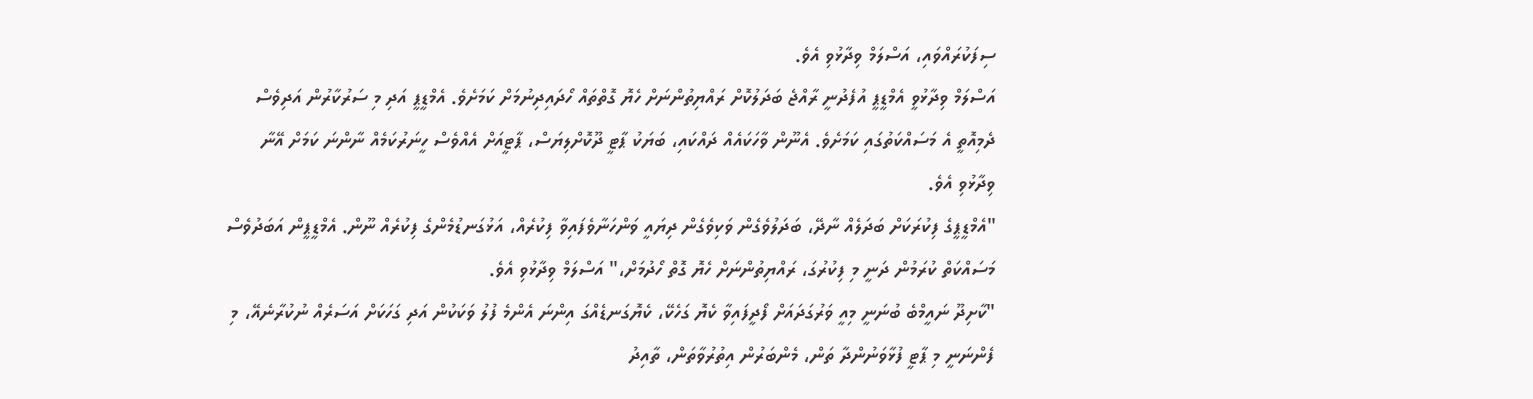ސިފަކުރައްވައި، އަސްލަމް ވިދާޅުވި އެވެ.
އަސްލަމް ވިދާޅުވީ އެމްޑީޕީ އުފެދުނީ ރާއްޖެ ބަދަލުކޮށް ރައްޔިތުންނަށް ހެޔޮ ގޮތްތައް ހޯދައިދިނުމަށް ކަމަށެވެ. އެމްޑީޕީ އަދި މި ސަރުކާރުން އަދިވެސް ދެމިއޮތީ އެ މަސައްކަތުގައި ކަމަށެވެ. އެނޫން ވާހަކައެއް ދައްކައި، ބަޔަކު ޕާޓީ ދޫކޮށްލިޔަސް، ޕާޓީއަށް އެއްވެސް ހީނަރުކަމެއް ނާންނަ ކަމަށް އޭނާ ވިދާޅުވި އެވެ.
"އެމްޑީޕީގެ ފިކުރަކަށް ބަދަލެއް ނާދޭ، ބަދަލުވެގެން ވަކިވެގެން ދިޔައީ ވަންހަނާވެފައިވާ ފިކުރެއް، އަޅުގަނޑުމެންގެ ފިކުރެއް ނޫން. އެމްޑީޕީން އަބަދުވެސް މަސައްކަތް ކުރަމުން ދަނީ މި ފިކުރުގަ، ރައްޔިތުންނަށް ހެޔޮ ގޮތް ހޯދުމަށް،" އަސްލަމް ވިދާޅުވި އެވެ.
"ކާށިދޫ ނައީމްބެ ބުނަނީ މިއީ ވަރުގަދައަށް ފޯދީފައިވާ ކެޔޮ ގަހެކޭ، ކެޔޮގަނޑެއްގަ އިންނަ އެންމެ ފުލު ވަކަކުން އަދި ގަހަކަށް އަސަރެއް ނުކުރާނެއޭ، މި ފެންނަނީ މި ޕާޓީ ފުޅާވަނުންދާ ތަން، މެންބަރުން އިތުރުވާތަން، ތާއިދު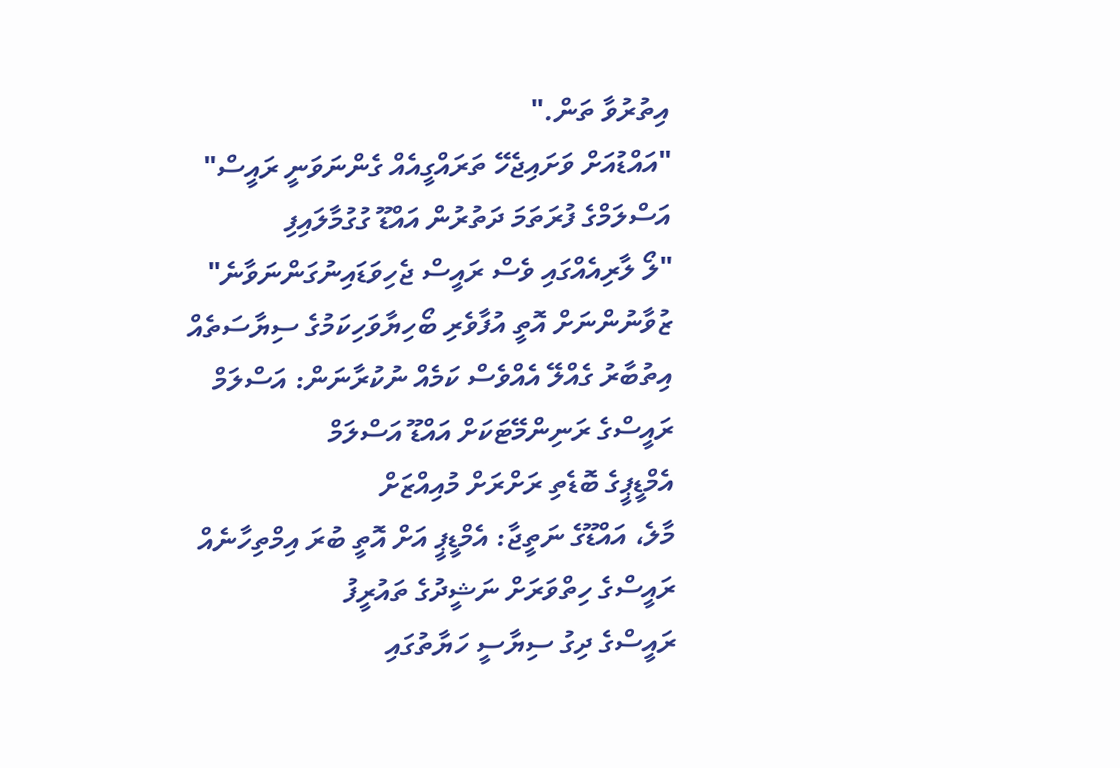އިތުރުވާ ތަން."
"އައްޑުއަށް ވަށައިޖެހޭ ތަރައްގީއެއް ގެންނަވަނީ ރައީސް"
އަސްލަމްގެ ފުރަތަމަ ދަތުރުން އައްޑޫ ގުގުމާލައިފި
"ލޯ ލާރިއެއްގައި ވެސް ރައީސް ޖެހިވަޑައިނުގަންނަވާނެ"
ޒުވާނުންނަށް އޮތީ އުފާވެރި ބޯހިޔާވަހިކަމުގެ ސިޔާސަތެއް
އިތުބާރު ގެއްލޭ އެއްވެސް ކަމެއް ނުކުރާނަން: އަސްލަމް
ރައީސްގެ ރަނިންމޭޓަކަށް އައްޑޫ އަސްލަމް
އެމްޑީޕީގެ ބޮޑެތި ރަށްރަށް މުއިއްޒަށް
މާލެ، އައްޑޫގެ ނަތީޖާ: އެމްޑީޕީ އަށް އޮތީ ބުރަ އިމްތިހާނެއް
ރައީސްގެ ހިތްވަރަށް ނަޝީދުގެ ތައުރީފު
ރައީސްގެ ދިގު ސިޔާސީ ހަޔާތުގައި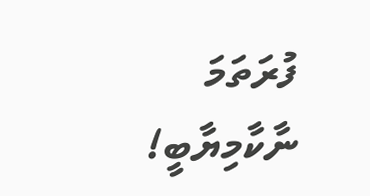ފުރަތަމަ ނާކާމިޔާބީ!